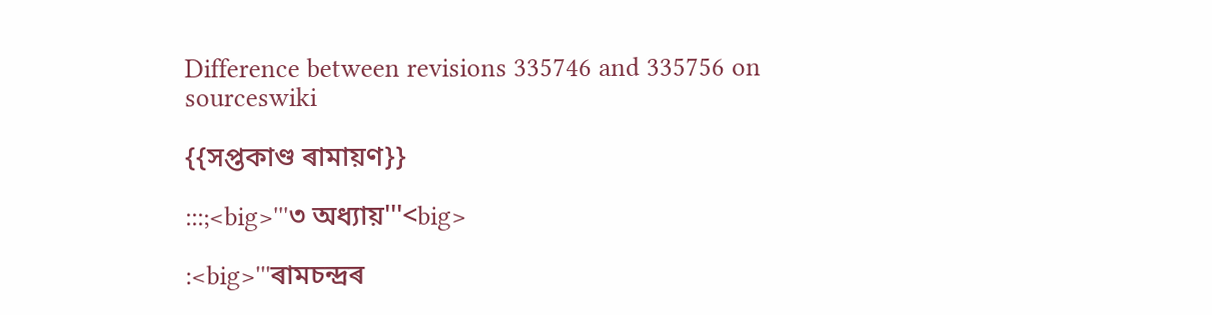Difference between revisions 335746 and 335756 on sourceswiki

{{সপ্তকাণ্ড ৰামায়ণ}}

:::;<big>'''৩ অধ্যায়'''<big>

:<big>'''ৰামচন্দ্ৰৰ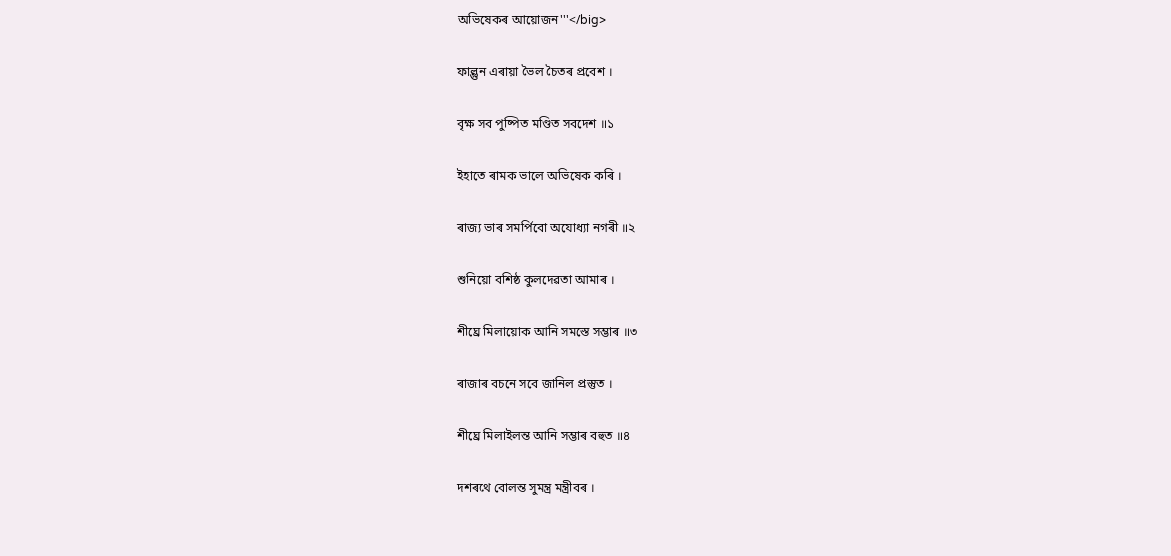অভিষেকৰ আয়োজন'''</big>

ফাল্গুন এৰায়া ভৈল চৈতৰ প্ৰবেশ ।

বৃক্ষ সব পুষ্পিত মণ্ডিত সবদেশ ॥১

ইহাতে ৰামক ভালে অভিষেক কৰি ।

ৰাজ্য ভাৰ সমৰ্পিবো অযোধ্যা নগৰী ॥২

শুনিয়ো বশিষ্ঠ কুলদেৱতা আমাৰ ।

শীঘ্ৰে মিলায়োক আনি সমস্তে সম্ভাৰ ॥৩

ৰাজাৰ বচনে সবে জানিল প্ৰস্তুত ।

শীঘ্ৰে মিলাইলন্ত আনি সম্ভাৰ বহুত ॥৪

দশৰথে বোলন্ত সুমন্ত্ৰ মন্ত্ৰীবৰ ।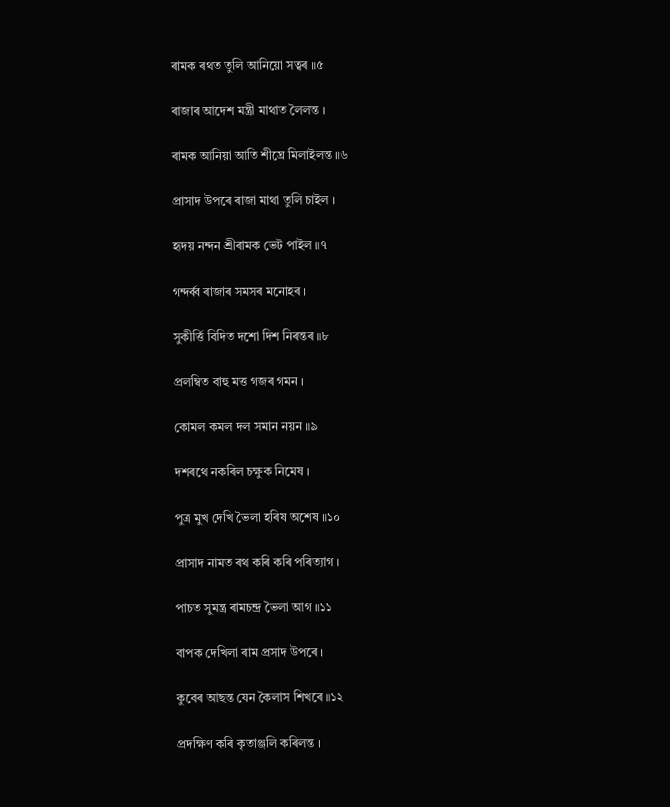ৰামক ৰথত তুলি আনিয়ো সত্বৰ ॥৫

ৰাজাৰ আদেশ মন্ত্ৰী মাথাত লৈলন্ত ।

ৰামক আনিয়া আতি শীঘ্ৰে মিলাইলন্ত ॥৬

প্ৰাসাদ উপৰে ৰাজা মাথা তুলি চাইল ।

হৃদয় নন্দন শ্ৰীৰামক ভেট পাইল ॥৭

গন্দৰ্ব্ব ৰাজাৰ সমসৰ মনোহৰ ।

সুকীৰ্ত্তি বিদিত দশো দিশ নিৰন্তৰ ॥৮

প্ৰলম্বিত বাহু মত্ত গজৰ গমন ।

কোমল কমল দল সমান নয়ন ॥৯

দশৰথে নকৰিল চক্ষুক নিমেষ ।

পুত্ৰ মুখ দেখি ভৈলা হৰিষ অশেষ ॥১০

প্ৰাসাদ নামত ৰথ কৰি কৰি পৰিত্যাগ ।

পাচত সুমন্ত্ৰ ৰামচন্দ্ৰ ভৈলা আগ ॥১১

বাপক দেখিলা ৰাম প্ৰসাদ উপৰে ।

কুবেৰ আছন্ত যেন কৈলাস শিখৰে ॥১২

প্ৰদক্ষিণ কৰি কৃতাঞ্জলি কৰিলন্ত ।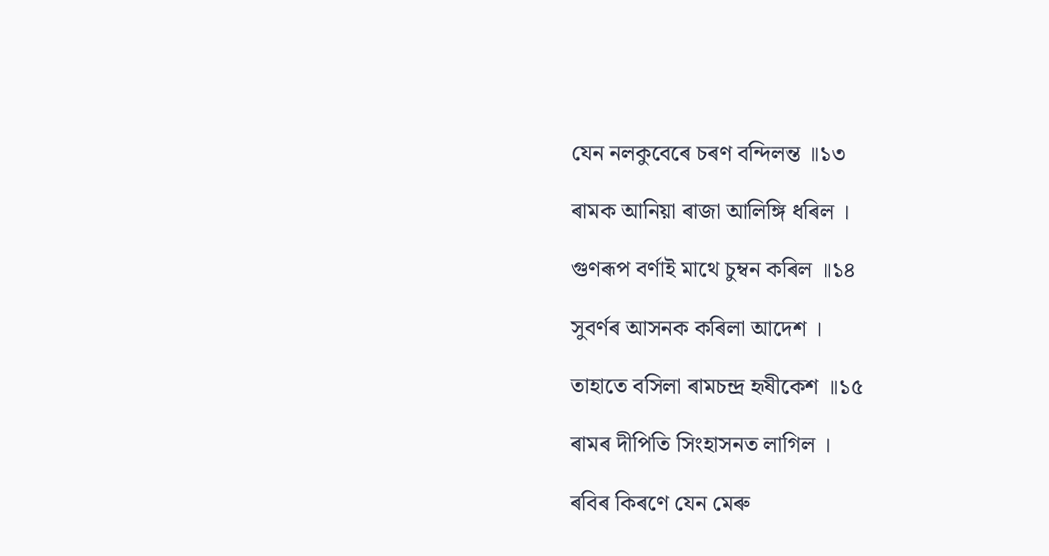যেন নলকুবেৰে চৰণ বন্দিলন্ত ॥১৩

ৰামক আনিয়া ৰাজা আলিঙ্গি ধৰিল ।

গুণৰূপ বৰ্ণাই মাথে চুম্বন কৰিল ॥১৪

সুবৰ্ণৰ আসনক কৰিলা আদেশ ।

তাহাতে বসিলা ৰামচন্দ্ৰ হৃষীকেশ ॥১৫

ৰামৰ দীপিতি সিংহাসনত লাগিল ।

ৰবিৰ কিৰণে যেন মেৰু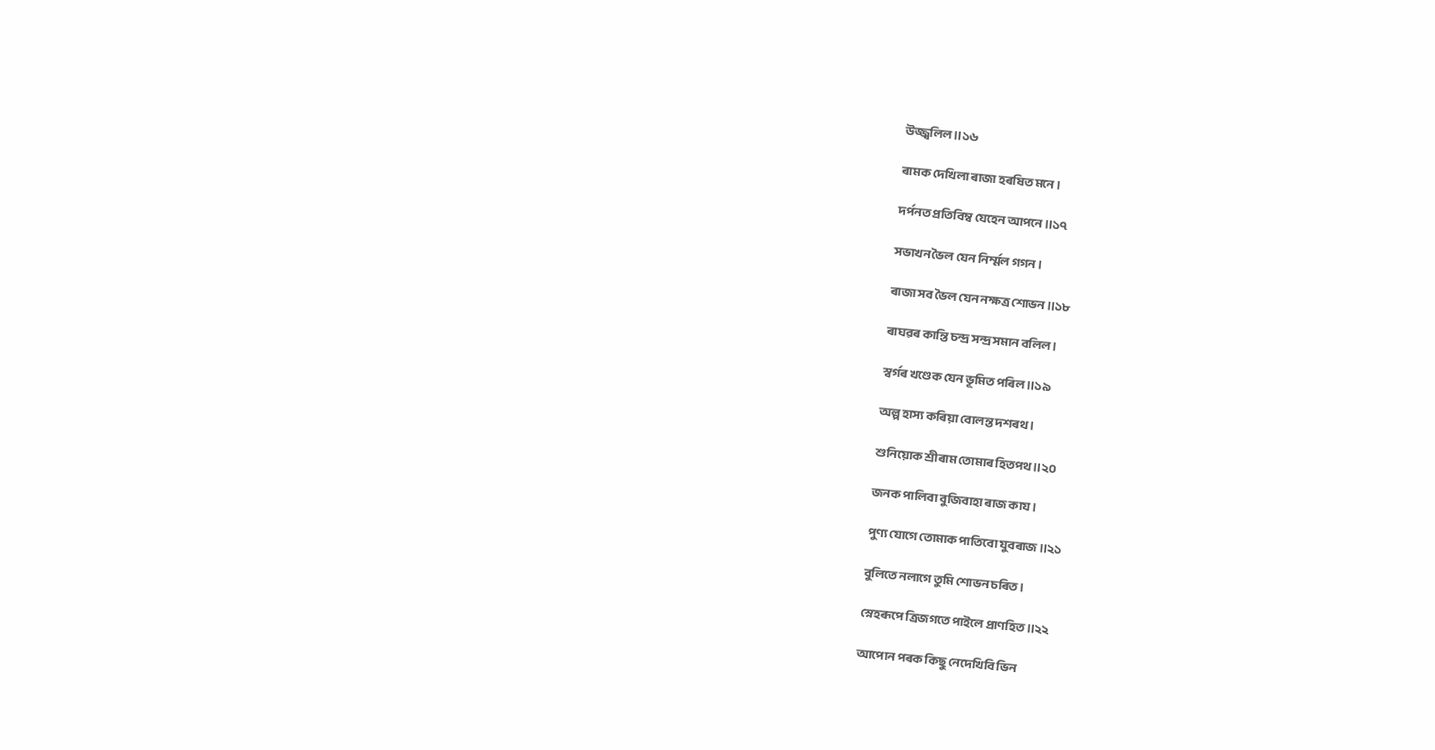উজ্জ্বলিল ॥১৬

ৰামক দেখিলা ৰাজা হৰষিত মনে ।

দৰ্পনত প্ৰতিবিম্ব যেহেন আপনে ॥১৭

সভাখন ভৈল যেন নিৰ্ম্মল গগন ।

ৰাজা সব ভৈল যেন নক্ষত্ৰ শোভন ॥১৮

ৰাঘৱৰ কান্তি চন্দ্ৰ সন্দ্ৰ সমান বলিল ।

স্বৰ্গৰ খণ্ডেক যেন ভূমিত পৰিল ॥১৯

অল্প হাস্য কৰিয়া বোলন্ত দশৰথ ।

শুনিয়োক শ্ৰীৰাম তোমাৰ হিতপথ ॥২০

জনক পালিবা বুজিবাহা ৰাজ কায ।

পুণ্য যোগে তোমাক পাতিবো যুবৰাজ ॥২১

বুলিতে নলাগে তুমি শোভন চৰিত ।

স্নেহৰূপে ত্ৰিজগতে পাইলে প্ৰাণহিত ॥২২

আপোন পৰক কিছু নেদেখিবি ভিন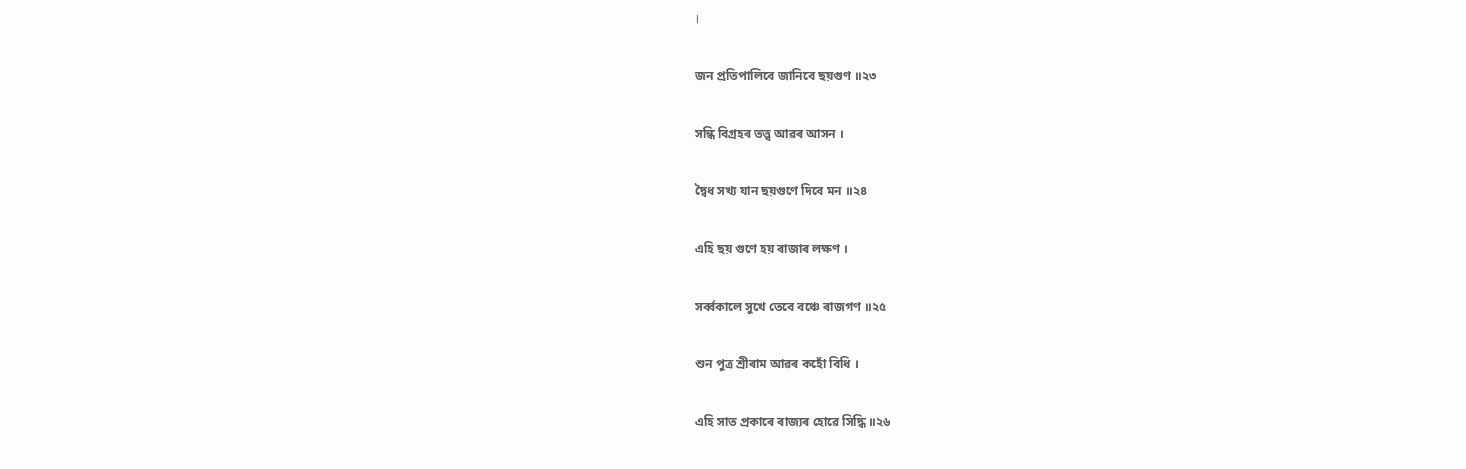।

জন প্ৰতিপালিবে জানিবে ছয়গুণ ॥২৩

সন্ধি বিগ্ৰহৰ তত্ত্ব আৱৰ আসন ।

দ্বৈধ সখ্য যান ছয়গুণে দিবে মন ॥২৪

এহি ছয় গুণে হয় ৰাজাৰ লক্ষণ ।

সৰ্ব্বকালে সুখে তেবে বঞ্চে ৰাজগণ ॥২৫

শুন পুত্ৰ শ্ৰীৰাম আৱৰ কহোঁ বিধি ।

এহি সাত প্ৰকাৰে ৰাজ্যৰ হোৱে সিদ্ধি ॥২৬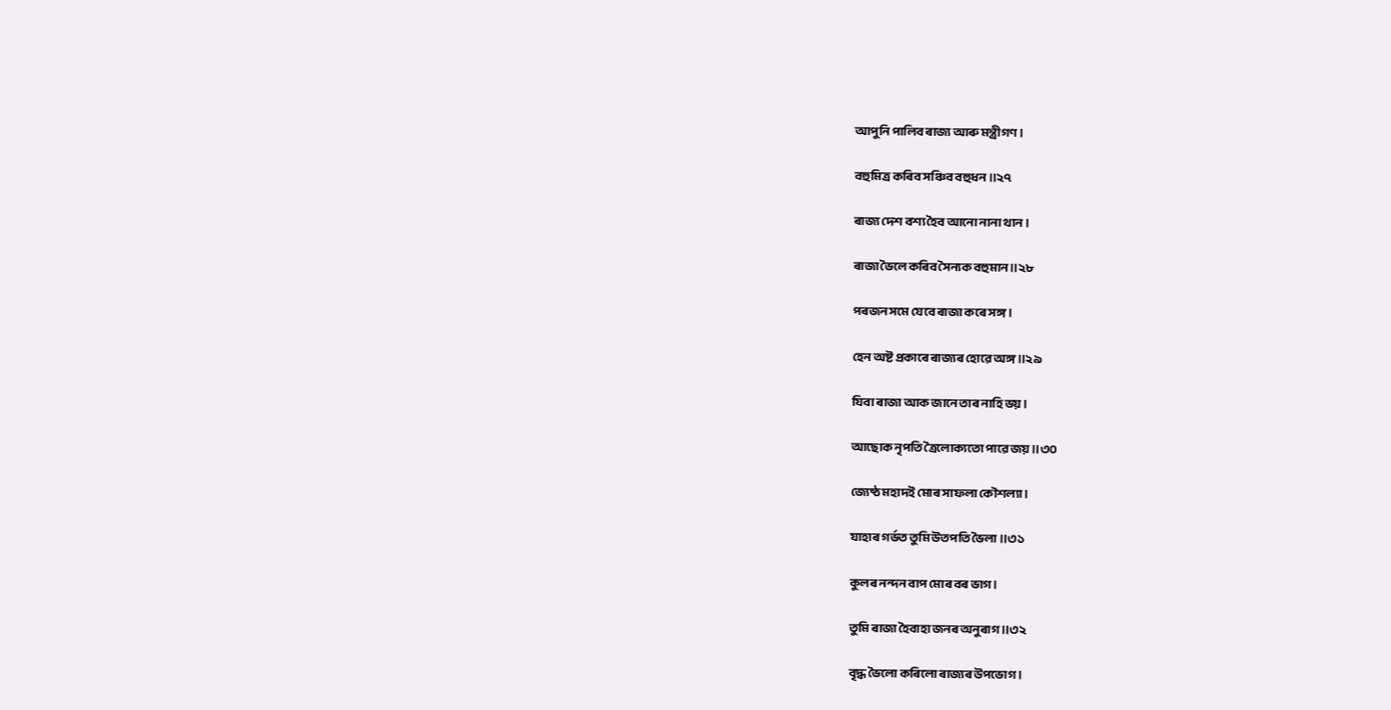আপুনি পালিব ৰাজ্য আৰু মন্ত্ৰীগণ ।

বহুমিত্ৰ কৰিব সঞ্চিব বহুধন ॥২৭

ৰাজ্য দেশ বশ্য হৈব আনো নানা থান ।

ৰাজা ভৈলে কৰিব সৈন্যক বহুমান ॥২৮

পৰজন সমে যেবে ৰাজা কৰে সঙ্গ ।

হেন অষ্ট প্ৰকাৰে ৰাজ্যৰ হোৱে অঙ্গ ॥২৯

যিবা ৰাজা আক জানে তাৰ নাহি ভয় ।

আছোক নৃপতি ত্ৰৈলোক্যতো পাৱে জয় ॥৩০

জ্যেষ্ঠ মহাদই মোৰ সাফলা কৌশল্যা ।

যাহাৰ গৰ্ভত তুমি উতপতি ভৈলা ॥৩১

কুলৰ নন্দন বাপ মোৰ বৰ ভাগ ।

তুমি ৰাজা হৈবাহা জনৰ অনুৰাগ ॥৩২

বৃদ্ধ ভৈলো কৰিলো ৰাজ্যৰ উপভোগ ।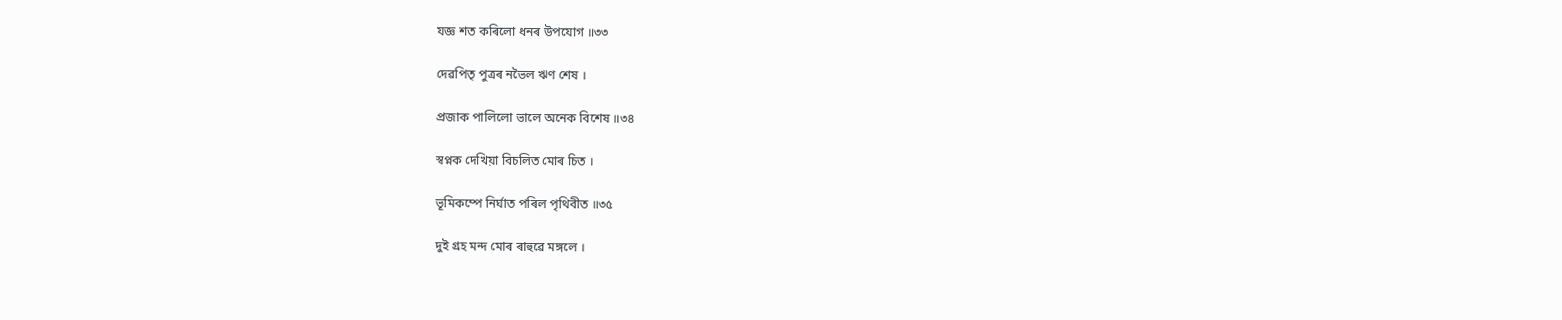যজ্ঞ শত কৰিলো ধনৰ উপযোগ ॥৩৩

দেৱপিতৃ পুত্ৰৰ নভৈল ঋণ শেষ ।

প্ৰজাক পালিলো ভালে অনেক বিশেষ ॥৩৪

স্বপ্নক দেখিয়া বিচলিত মোৰ চিত ।

ভূমিকম্পে নিৰ্ঘাত পৰিল পৃথিবীত ॥৩৫

দুই গ্ৰহ মন্দ মোৰ ৰাহুৱে মঙ্গলে ।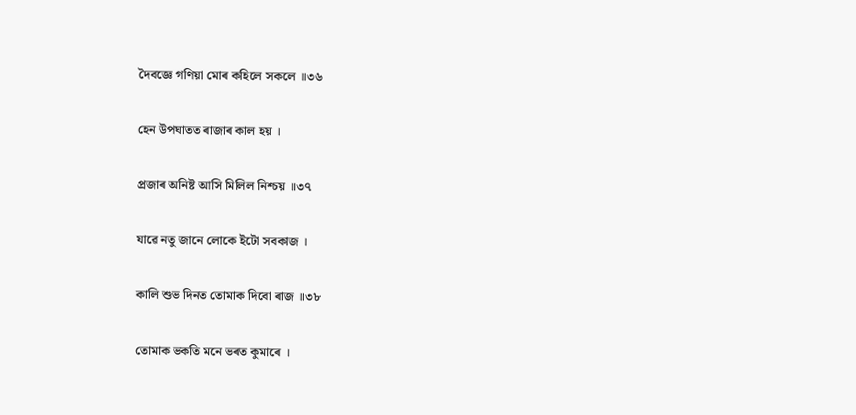দৈবজ্ঞে গণিয়া মোৰ কহিলে সকলে ॥৩৬

হেন উপঘাতত ৰাজাৰ কাল হয় ।

প্ৰজাৰ অনিষ্ট আসি মিলিল নিশ্চয় ॥৩৭

যাৱে নতু জানে লোকে ইটো সবকাজ ।

কালি শুভ দিনত তোমাক দিবো ৰাজ ॥৩৮

তোমাক ভকতি মনে ভৰত কুমাৰে ।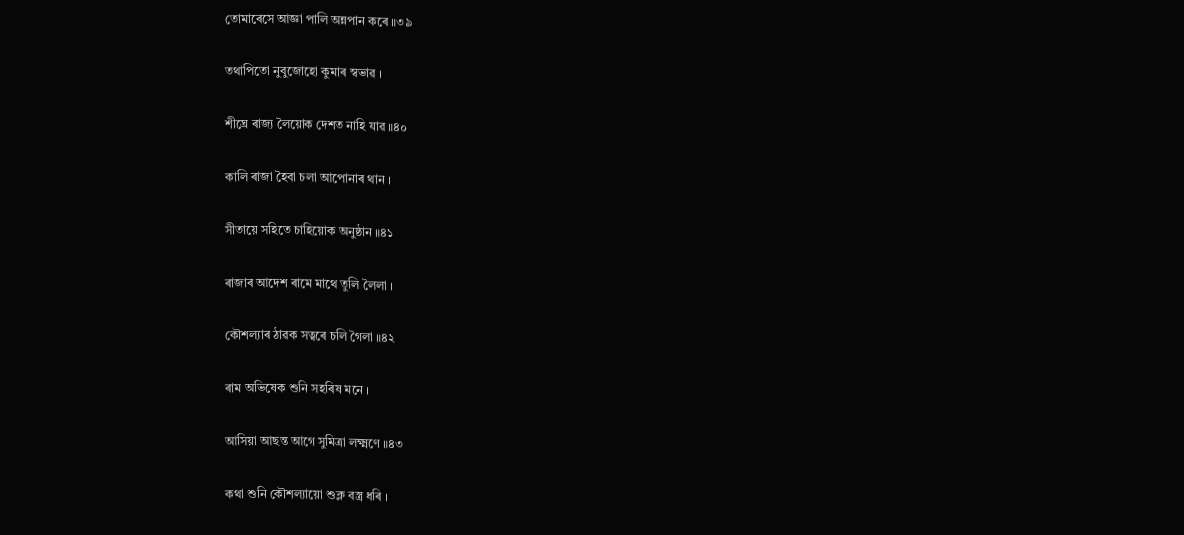তোমাৰেসে আজ্ঞা পালি অন্নপান কৰে ॥৩৯

তথাপিতো নুবুজোহো কুমাৰ স্বভাৱ ।

শীঘ্ৰে ৰাজ্য লৈয়োক দেশত নাহি যাৱ ॥৪০

কালি ৰাজা হৈবা চলা আপোনাৰ থান ।

সীতায়ে সহিতে চাহিয়োক অনুষ্ঠান ॥৪১

ৰাজাৰ আদেশ ৰামে মাথে তুলি লৈলা ।

কৌশল্যাৰ ঠাৱক সত্বৰে চলি গৈলা ॥৪২

ৰাম অভিষেক শুনি সহৰিষ মনে ।

আসিয়া আছন্ত আগে সুমিত্ৰা লক্ষ্মণে ॥৪৩

কথা শুনি কৌশল্যায়ো শুক্ল বস্ত্ৰ ধৰি ।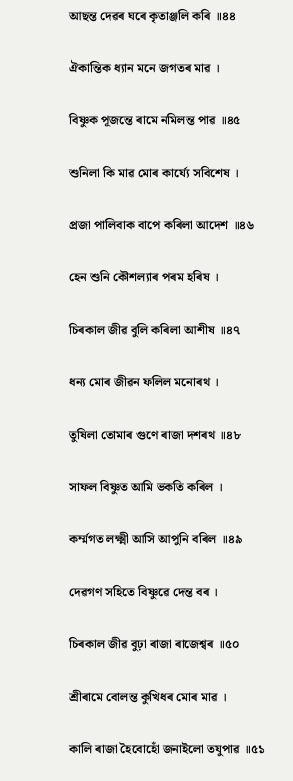আছন্ত দেৱৰ ঘৰে কৃতাঞ্জলি কৰি ॥৪৪

ঐকান্তিক ধ্যান মনে জগতৰ মাৱ ।

বিষ্ণুক পূজন্তে ৰামে নমিলন্ত পাৱ ॥৪৫

শুনিলা কি মাৱ মোৰ কাৰ্য্যে সবিশেষ ।

প্ৰজা পালিবাক বাপে কৰিলা আদেশ ॥৪৬

হেন শুনি কৌশল্যাৰ পৰম হৰিষ ।

চিৰকাল জীৱ বুলি কৰিলা আশীষ ॥৪৭

ধন্য মোৰ জীৱন ফলিল মনোৰথ ।

তুষিলা তোমাৰ গুণে ৰাজা দশৰথ ॥৪৮

সাফল বিষ্ণুত আমি ভকতি কৰিল ।

কৰ্ম্মগত লক্ষ্মী আসি আপুনি বৰিল ॥৪৯

দেৱগণ সহিতে বিষ্ণুৱে দেন্ত বৰ ।

চিৰকাল জীৱ বুঢ়া ৰাজা ৰাজেশ্বৰ ॥৫০

শ্ৰীৰামে বোলন্ত কুখিধৰ মোৰ মাৱ ।

কালি ৰাজা হৈবোহোঁ জনাইলো তযুপাৱ ॥৫১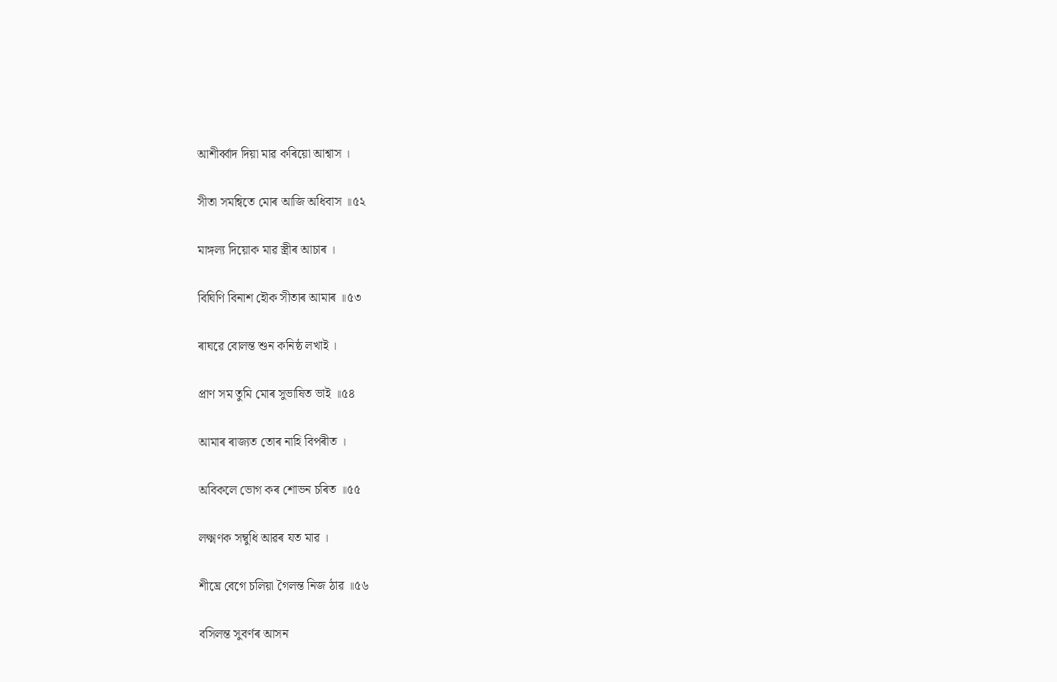আশীৰ্ব্বাদ দিয়া মাৱ কৰিয়ো আশ্বাস ।

সীতা সমন্বিতে মোৰ আজি অধিবাস ॥৫২

মাঙ্গল্য দিয়োক মাৱ স্ত্ৰীৰ আচাৰ ।

বিঘিণি বিনাশ হৌক সীতাৰ আমাৰ ॥৫৩

ৰাঘৱে বোলন্ত শুন কনিষ্ঠ লখাই ।

প্ৰাণ সম তুমি মোৰ সুভাষিত ভাই ॥৫৪

আমাৰ ৰাজ্যত তোৰ নাহি বিপৰীত ।

অবিকলে ভোগ কৰ শোভন চৰিত ॥৫৫

লক্ষ্মণক সম্বুধি আৱৰ যত মাৱ ।

শীঘ্ৰে বেগে চলিয়া গৈলন্ত নিজ ঠাৱ ॥৫৬

বসিলন্ত সুবৰ্ণৰ আসন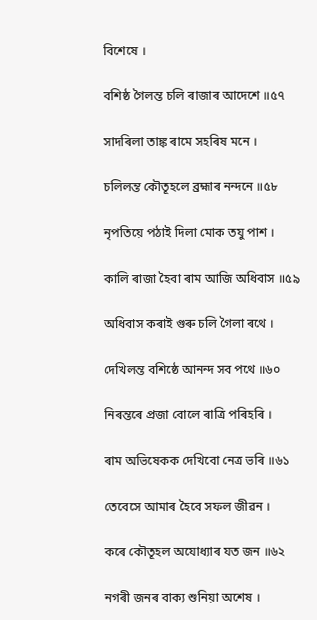বিশেষে ।

বশিষ্ঠ গৈলন্ত চলি ৰাজাৰ আদেশে ॥৫৭

সাদৰিলা তাঙ্ক ৰামে সহৰিষ মনে ।

চলিলন্ত কৌতূহলে ব্ৰহ্মাৰ নন্দনে ॥৫৮

নৃপতিয়ে পঠাই দিলা মোক তযু পাশ ।

কালি ৰাজা হৈবা ৰাম আজি অধিবাস ॥৫৯

অধিবাস কৰাই গুৰু চলি গৈলা ৰথে ।

দেখিলন্ত বশিষ্ঠে আনন্দ সব পথে ॥৬০

নিৰন্তৰে প্ৰজা বোলে ৰাত্ৰি পৰিহৰি ।

ৰাম অভিষেকক দেখিবো নেত্ৰ ভৰি ॥৬১

তেবেসে আমাৰ হৈবে সফল জীৱন ।

কৰে কৌতূহল অযোধ্যাৰ যত জন ॥৬২

নগৰী জনৰ বাক্য শুনিয়া অশেষ ।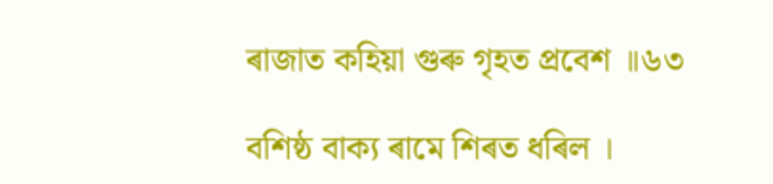ৰাজাত কহিয়া গুৰু গৃহত প্ৰবেশ ॥৬৩

বশিষ্ঠ বাক্য ৰামে শিৰত ধৰিল ।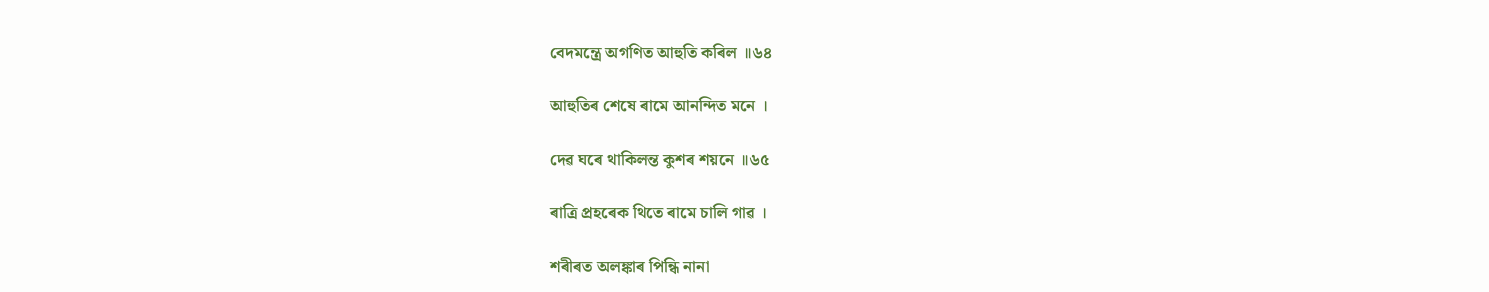বেদমন্ত্ৰে অগণিত আহুতি কৰিল ॥৬৪

আহুতিৰ শেষে ৰামে আনন্দিত মনে ।

দেৱ ঘৰে থাকিলন্ত কুশৰ শয়নে ॥৬৫

ৰাত্ৰি প্ৰহৰেক থিতে ৰামে চালি গাৱ ।

শৰীৰত অলঙ্কাৰ পিন্ধি নানা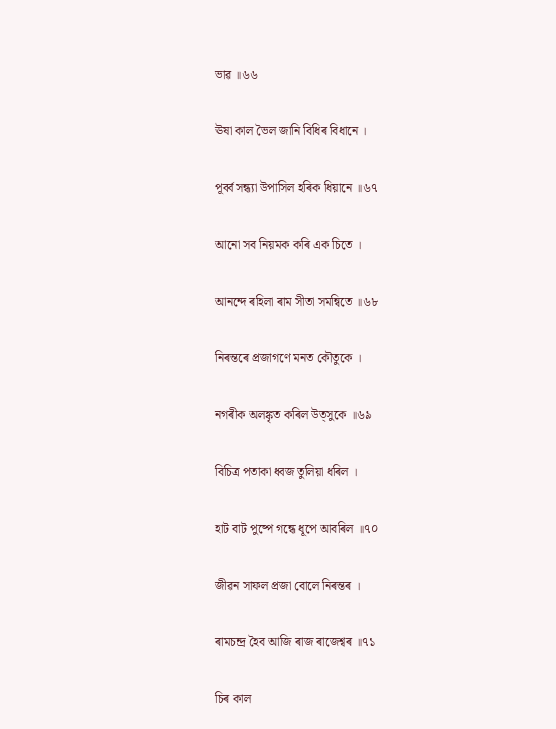ভাৱ ॥৬৬

ঊষা কাল ভৈল জানি বিধিৰ বিধানে ।

পূৰ্ব্ব সন্ধ্যা উপাসিল হৰিক ধিয়ানে ॥৬৭

আনো সব নিয়মক কৰি এক চিতে ।

আনন্দে ৰহিলা ৰাম সীতা সমন্বিতে ॥৬৮

নিৰন্তৰে প্ৰজাগণে মনত কৌতুকে ।

নগৰীক অলঙ্কৃত কৰিল উত্সুকে ॥৬৯

বিচিত্ৰ পতাকা ধ্বজ তুলিয়া ধৰিল ।

হাট বাট পুষ্পে গন্ধে ধূপে আবৰিল ॥৭০

জীৱন সাফল প্ৰজা বোলে নিৰন্তৰ ।

ৰামচন্দ্ৰ হৈব আজি ৰাজ ৰাজেশ্বৰ ॥৭১

চিৰ কাল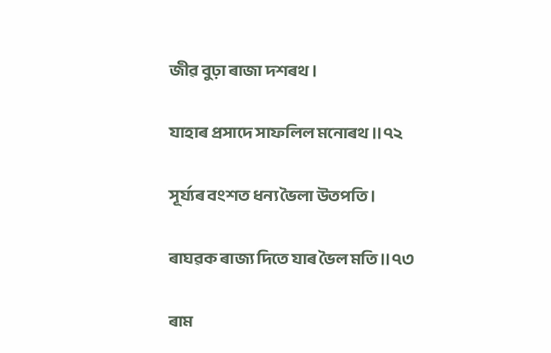জীৱ বুঢ়া ৰাজা দশৰথ ।

যাহাৰ প্ৰসাদে সাফলিল মনোৰথ ॥৭২

সূৰ্য্যৰ বংশত ধন্য ভৈলা উতপতি ।

ৰাঘৱক ৰাজ্য দিতে যাৰ ভৈল মতি ॥৭৩

ৰাম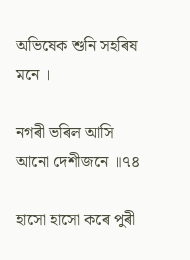অভিষেক শুনি সহৰিষ মনে ।

নগৰী ভৰিল আসি আনো দেশীজনে ॥৭৪

হাসো হাসো কৰে পুৰী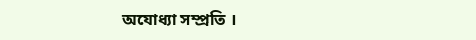অযোধ্যা সম্প্ৰতি ।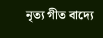নৃত্য গীত বাদ্যে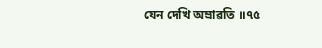যেন দেখি অম্ৰাৱতি ॥৭৫